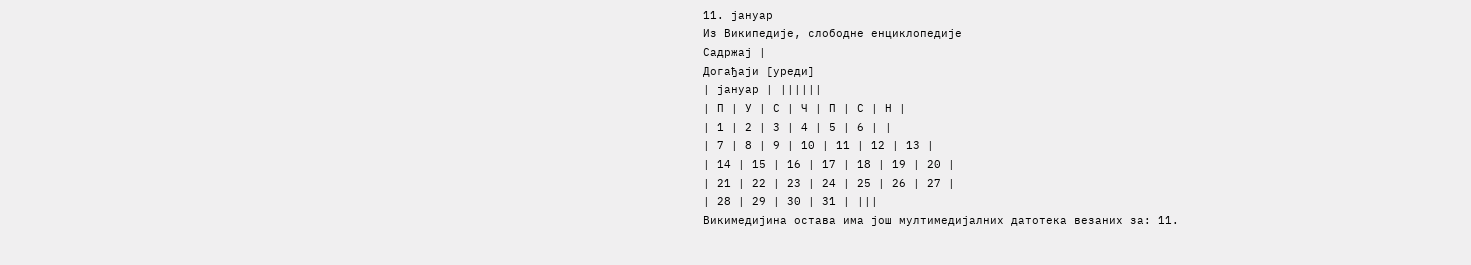11. јануар
Из Википедије, слободне енциклопедије
Садржај |
Догађаји [уреди]
| јануар | ||||||
| П | У | С | Ч | П | С | Н |
| 1 | 2 | 3 | 4 | 5 | 6 | |
| 7 | 8 | 9 | 10 | 11 | 12 | 13 |
| 14 | 15 | 16 | 17 | 18 | 19 | 20 |
| 21 | 22 | 23 | 24 | 25 | 26 | 27 |
| 28 | 29 | 30 | 31 | |||
Викимедијина остава има још мултимедијалних датотека везаних за: 11.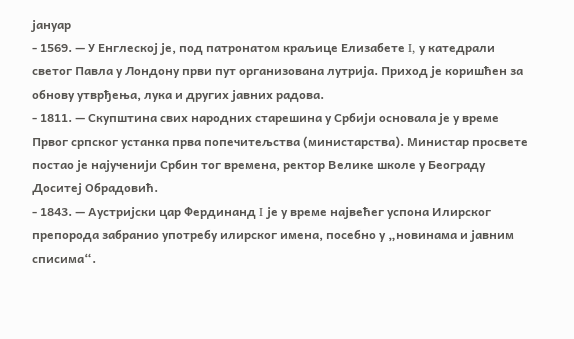јануар
- 1569. — У Енглеској је, под патронатом краљице Елизабете I, у катедрали светог Павла у Лондону први пут организована лутрија. Приход је коришћен за обнову утврђења, лука и других јавних радова.
- 1811. — Скупштина свих народних старешина у Србији основала је у време Првог српског устанка прва попечитељства (министарства). Министар просвете постао је најученији Србин тог времена, ректор Велике школе у Београду Доситеј Обрадовић.
- 1843. — Аустријски цар Фердинанд I је у време највећег успона Илирског препорода забранио употребу илирског имена, посебно у „новинама и јавним списима“.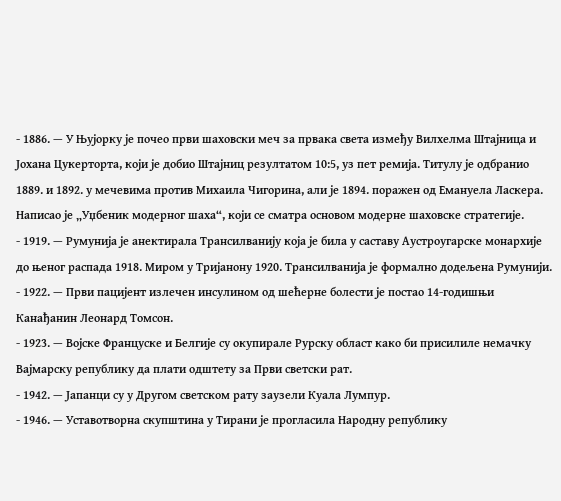- 1886. — У Њујорку је почео први шаховски меч за првака света између Вилхелма Штајница и Јохана Цукерторта, који је добио Штајниц резултатом 10:5, уз пет ремија. Титулу је одбранио 1889. и 1892. у мечевима против Михаила Чигорина, али је 1894. поражен од Емануела Ласкера. Написао је „Уџбеник модерног шаха“, који се сматра основом модерне шаховске стратегије.
- 1919. — Румунија је анектирала Трансилванију која је била у саставу Аустроугарске монархије до њеног распада 1918. Миром у Тријанону 1920. Трансилванија је формално додељена Румунији.
- 1922. — Први пацијент излечен инсулином од шећерне болести је постао 14-годишњи Канађанин Леонард Томсон.
- 1923. — Војске Француске и Белгије су окупирале Рурску област како би присилиле немачку Вајмарску републику да плати одштету за Први светски рат.
- 1942. — Јапанци су у Другом светском рату заузели Куала Лумпур.
- 1946. — Уставотворна скупштина у Тирани је прогласила Народну републику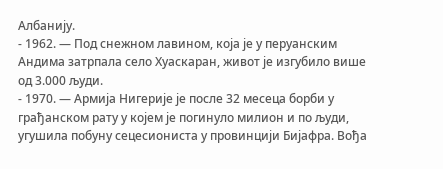Албанију.
- 1962. — Под снежном лавином, која је у перуанским Андима затрпала село Хуаскаран, живот је изгубило више од 3.000 људи.
- 1970. — Армија Нигерије је после 32 месеца борби у грађанском рату у којем је погинуло милион и по људи, угушила побуну сецесиониста у провинцији Бијафра. Вођа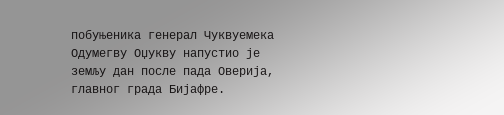побуњеника генерал Чуквуемека Одумегву Оџукву напустио је земљу дан после пада Оверија, главног града Бијафре.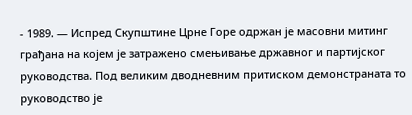- 1989. — Испред Скупштине Црне Горе одржан је масовни митинг грађана на којем је затражено смењивање државног и партијског руководства. Под великим дводневним притиском демонстраната то руководство је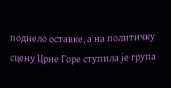поднело оставке, а на политичку сцену Црне Горе ступила је група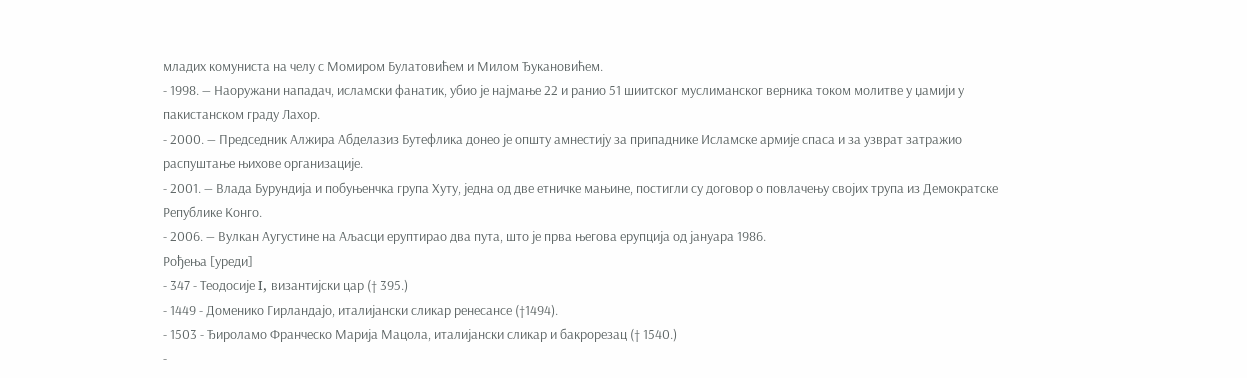младих комуниста на челу с Момиром Булатовићем и Милом Ђукановићем.
- 1998. — Наоружани нападач, исламски фанатик, убио је најмање 22 и ранио 51 шиитског муслиманског верника током молитве у џамији у пакистанском граду Лахор.
- 2000. — Председник Алжира Абделазиз Бутефлика донео је општу амнестију за припаднике Исламске армије спаса и за узврат затражио распуштање њихове организације.
- 2001. — Влада Бурундија и побуњенчка група Хуту, једна од две етничке мањине, постигли су договор о повлачењу својих трупа из Демократске Републике Конго.
- 2006. — Вулкан Аугустине на Аљасци еруптирао два пута, што је прва његова ерупција од јануара 1986.
Рођења [уреди]
- 347 - Теодосије I, византијски цар († 395.)
- 1449 - Доменико Гирландајо, италијански сликар ренесансе (†1494).
- 1503 - Ђироламо Франческо Марија Мацола, италијански сликар и бакрорезац († 1540.)
-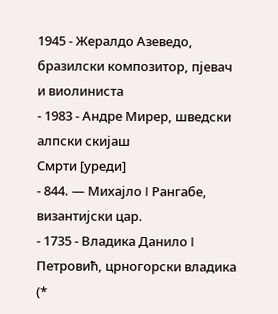1945 - Жералдо Азеведо, бразилски композитор, пјевач и виолиниста
- 1983 - Андре Мирер, шведски алпски скијаш
Смрти [уреди]
- 844. — Михајло I Рангабе, византијски цар.
- 1735 - Владика Данило I Петровић, црногорски владика (*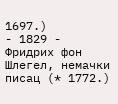1697.)
- 1829 - Фридрих фон Шлегел, немачки писац (* 1772.)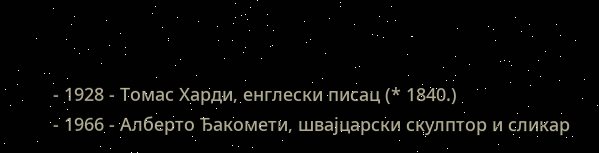- 1928 - Томас Харди, енглески писац (* 1840.)
- 1966 - Алберто Ђакомети, швајцарски скулптор и сликар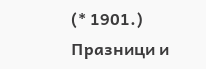(* 1901.)
Празници и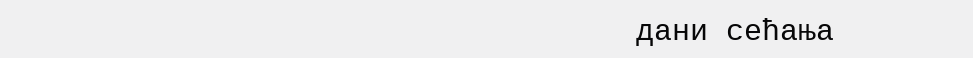дани сећања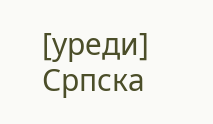[уреди]
Српска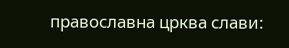православна црква слави: